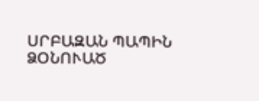ՍՐԲԱԶԱՆ ՊԱՊԻՆ ՁՕՆՈՒԱԾ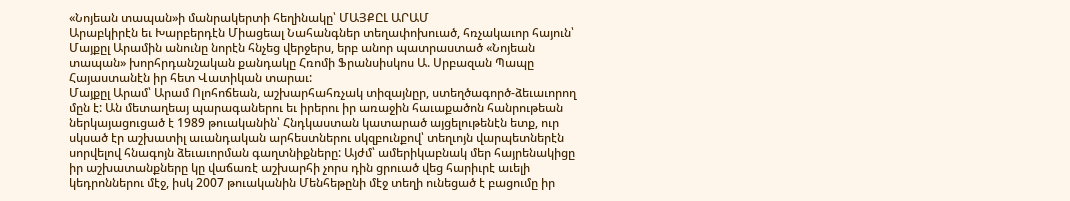«Նոյեան տապան»ի մանրակերտի հեղինակը՝ ՄԱՅՔԸԼ ԱՐԱՄ
Արաբկիրէն եւ Խարբերդէն Միացեալ Նահանգներ տեղափոխուած, հռչակաւոր հայուն՝ Մայքըլ Արամին անունը նորէն հնչեց վերջերս, երբ անոր պատրաստած «Նոյեան տապան» խորհրդանշական քանդակը Հռոմի Ֆրանսիսկոս Ա. Սրբազան Պապը Հայաստանէն իր հետ Վատիկան տարաւ:
Մայքըլ Արամ՝ Արամ Ոլոհոճեան, աշխարհահռչակ տիզայնըր, ստեղծագործ-ձեւաւորող մըն է: Ան մետաղեայ պարագաներու եւ իրերու իր առաջին հաւաքածոն հանրութեան ներկայացուցած է 1989 թուականին՝ Հնդկաստան կատարած այցելութենէն ետք, ուր սկսած էր աշխատիլ աւանդական արհեստներու սկզբունքով՝ տեղւոյն վարպետներէն սորվելով հնագոյն ձեւաւորման գաղտնիքները: Այժմ՝ ամերիկաբնակ մեր հայրենակիցը իր աշխատանքները կը վաճառէ աշխարհի չորս դին ցրուած վեց հարիւրէ աւելի կեդրոններու մէջ, իսկ 2007 թուականին Մենհեթընի մէջ տեղի ունեցած է բացումը իր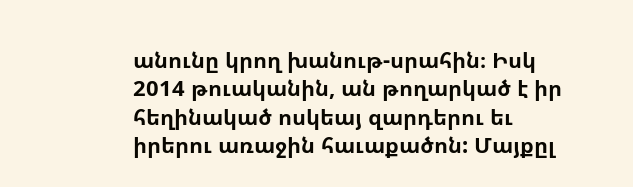անունը կրող խանութ-սրահին։ Իսկ 2014 թուականին, ան թողարկած է իր հեղինակած ոսկեայ զարդերու եւ իրերու առաջին հաւաքածոն: Մայքըլ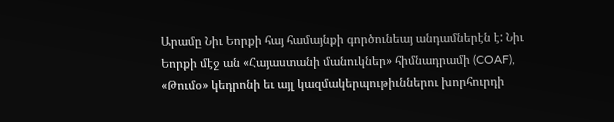Արամը Նիւ Եորքի հայ համայնքի գործունեայ անդամներէն է: Նիւ Եորքի մէջ ան «Հայաստանի մանուկներ» հիմնադրամի (COAF), «Թումօ» կեդրոնի եւ այլ կազմակերպութիւններու խորհուրդի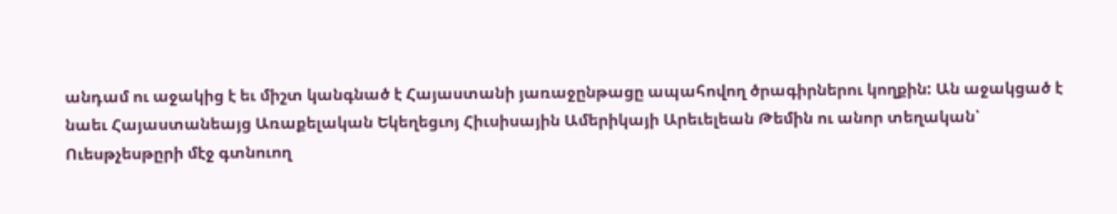անդամ ու աջակից է եւ միշտ կանգնած է Հայաստանի յառաջընթացը ապահովող ծրագիրներու կողքին: Ան աջակցած է նաեւ Հայաստանեայց Առաքելական Եկեղեցւոյ Հիւսիսային Ամերիկայի Արեւելեան Թեմին ու անոր տեղական՝ Ուեսթչեսթըրի մէջ գտնուող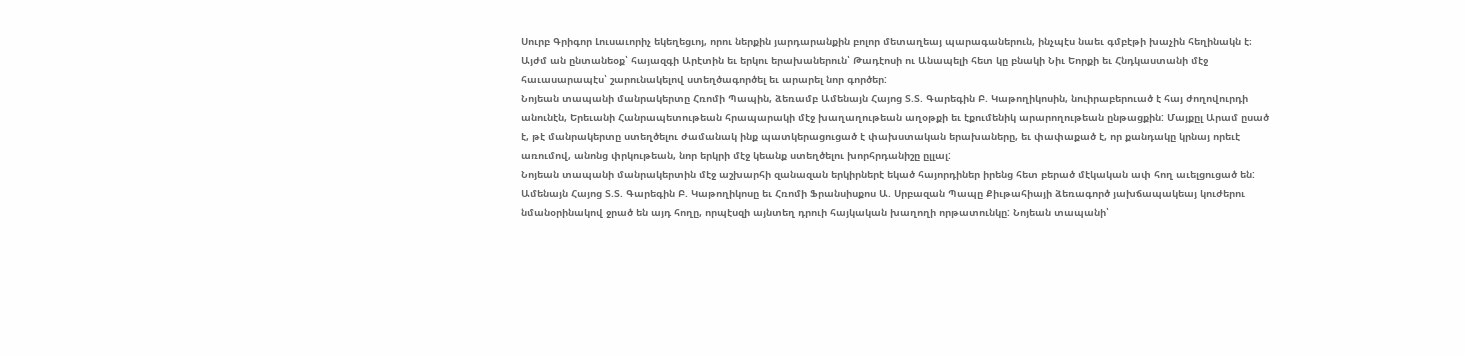Սուրբ Գրիգոր Լուսաւորիչ եկեղեցւոյ, որու ներքին յարդարանքին բոլոր մետաղեայ պարագաներուն, ինչպէս նաեւ գմբէթի խաչին հեղինակն է։ Այժմ ան ընտանեօք՝ հայազգի Արէտին եւ երկու երախաներուն՝ Թադէոսի ու Անապելի հետ կը բնակի Նիւ Եորքի եւ Հնդկաստանի մէջ հաւասարապէս՝ շարունակելով ստեղծագործել եւ արարել նոր գործեր:
Նոյեան տապանի մանրակերտը Հռոմի Պապին, ձեռամբ Ամենայն Հայոց Տ.Տ. Գարեգին Բ. Կաթողիկոսին, նուիրաբերուած է հայ ժողովուրդի անունէն, Երեւանի Հանրապետութեան հրապարակի մէջ խաղաղութեան աղօթքի եւ էքումենիկ արարողութեան ընթացքին: Մայքըլ Արամ ըսած է, թէ մանրակերտը ստեղծելու ժամանակ ինք պատկերացուցած է փախստական երախաները, եւ փափաքած է, որ քանդակը կրնայ որեւէ առումով, անոնց փրկութեան, նոր երկրի մէջ կեանք ստեղծելու խորհրդանիշը ըլլալ:
Նոյեան տապանի մանրակերտին մէջ աշխարհի զանազան երկիրներէ եկած հայորդիներ իրենց հետ բերած մէկական ափ հող աւելցուցած են: Ամենայն Հայոց Տ.Տ. Գարեգին Բ. Կաթողիկոսը եւ Հռոմի Ֆրանսիսքոս Ա. Սրբազան Պապը Քիւթահիայի ձեռագործ յախճապակեայ կուժերու նմանօրինակով ջրած են այդ հողը, որպէսզի այնտեղ դրուի հայկական խաղողի որթատունկը: Նոյեան տապանի՝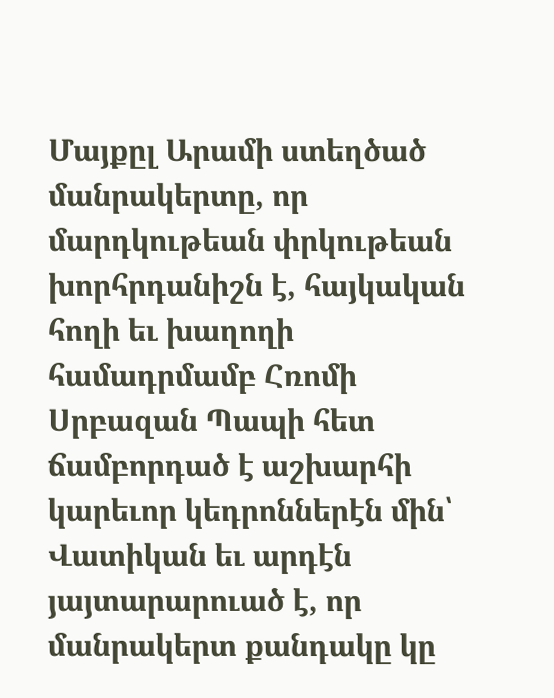Մայքըլ Արամի ստեղծած մանրակերտը, որ մարդկութեան փրկութեան խորհրդանիշն է, հայկական հողի եւ խաղողի համադրմամբ Հռոմի Սրբազան Պապի հետ ճամբորդած է աշխարհի կարեւոր կեդրոններէն մին՝ Վատիկան եւ արդէն յայտարարուած է, որ մանրակերտ քանդակը կը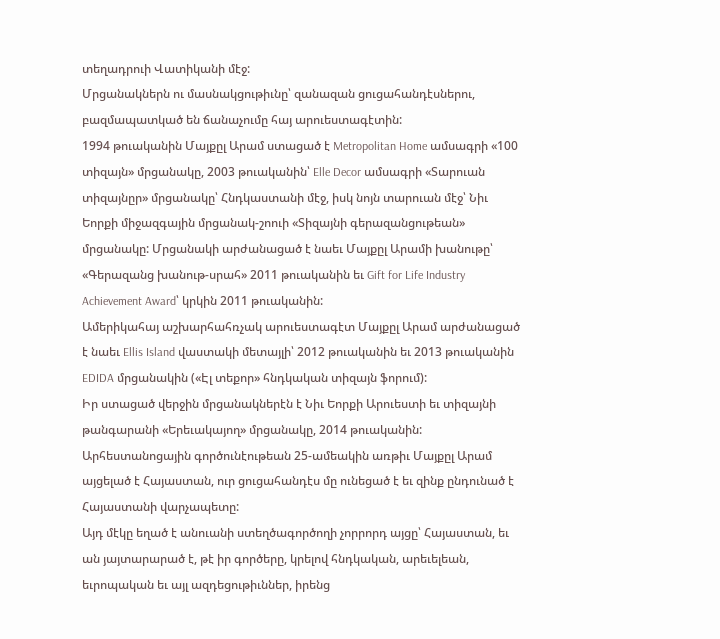տեղադրուի Վատիկանի մէջ:
Մրցանակներն ու մասնակցութիւնը՝ զանազան ցուցահանդէսներու, բազմապատկած են ճանաչումը հայ արուեստագէտին:
1994 թուականին Մայքըլ Արամ ստացած է Metropolitan Home ամսագրի «100 տիզայն» մրցանակը, 2003 թուականին՝ Elle Decor ամսագրի «Տարուան տիզայնըր» մրցանակը՝ Հնդկաստանի մէջ, իսկ նոյն տարուան մէջ՝ Նիւ Եորքի միջազգային մրցանակ-շոուի «Տիզայնի գերազանցութեան» մրցանակը: Մրցանակի արժանացած է նաեւ Մայքըլ Արամի խանութը՝ «Գերազանց խանութ-սրահ» 2011 թուականին եւ Gift for Life Industry Achievement Award՝ կրկին 2011 թուականին:
Ամերիկահայ աշխարհահռչակ արուեստագէտ Մայքըլ Արամ արժանացած է նաեւ Ellis Island վաստակի մետայլի՝ 2012 թուականին եւ 2013 թուականին EDIDA մրցանակին («Էլ տեքոր» հնդկական տիզայն ֆորում):
Իր ստացած վերջին մրցանակներէն է Նիւ Եորքի Արուեստի եւ տիզայնի թանգարանի «Երեւակայող» մրցանակը, 2014 թուականին:
Արհեստանոցային գործունէութեան 25-ամեակին առթիւ Մայքըլ Արամ այցելած է Հայաստան, ուր ցուցահանդէս մը ունեցած է եւ զինք ընդունած է Հայաստանի վարչապետը:
Այդ մէկը եղած է անուանի ստեղծագործողի չորրորդ այցը՝ Հայաստան, եւ ան յայտարարած է, թէ իր գործերը, կրելով հնդկական, արեւելեան, եւրոպական եւ այլ ազդեցութիւններ, իրենց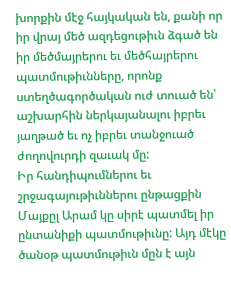խորքին մէջ հայկական են, քանի որ իր վրայ մեծ ազդեցութիւն ձգած են իր մեծմայրերու եւ մեծհայրերու պատմութիւնները, որոնք ստեղծագործական ուժ տուած են՝ աշխարհին ներկայանալու իբրեւ յաղթած եւ ոչ իբրեւ տանջուած ժողովուրդի զաւակ մը:
Իր հանդիպումներու եւ շրջագայութիւններու ընթացքին Մայքըլ Արամ կը սիրէ պատմել իր ընտանիքի պատմութիւնը: Այդ մէկը ծանօթ պատմութիւն մըն է այն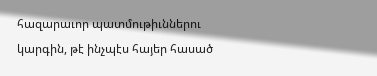հազարաւոր պատմութիւններու կարգին, թէ ինչպէս հայեր հասած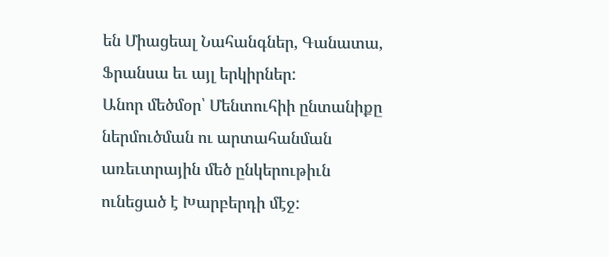են Միացեալ Նահանգներ, Գանատա, Ֆրանսա եւ այլ երկիրներ:
Անոր մեծմօր՝ Մենտուհիի ընտանիքը ներմուծման ու արտահանման առեւտրային մեծ ընկերութիւն ունեցած է Խարբերդի մէջ: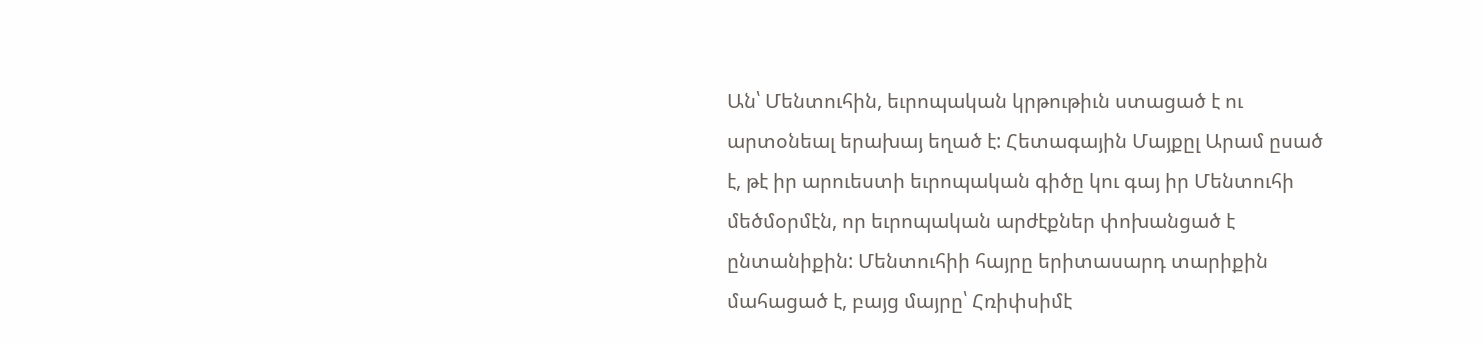Ան՝ Մենտուհին, եւրոպական կրթութիւն ստացած է ու արտօնեալ երախայ եղած է: Հետագային Մայքըլ Արամ ըսած է, թէ իր արուեստի եւրոպական գիծը կու գայ իր Մենտուհի մեծմօրմէն, որ եւրոպական արժէքներ փոխանցած է ընտանիքին: Մենտուհիի հայրը երիտասարդ տարիքին մահացած է, բայց մայրը՝ Հռիփսիմէ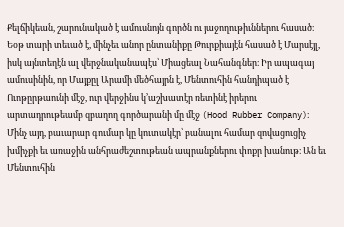Քելճիկեան, շարունակած է ամուսնոյն գործն ու յաջողութիւններու հասած։ Եօթ տարի տեւած է, մինչեւ անոր ընտանիքը Թուրքիայէն հասած է Մարսէյլ, իսկ այնտեղէն ալ վերջնականապէս՝ Միացեալ Նահանգներ։ Իր ապագայ ամուսինին, որ Մայքըլ Արամի մեծհայրն է, Մենտուհին հանդիպած է Ուոթըրթաունի մէջ, ուր վերջինս կ՚աշխատէր ռետինէ իրերու արտադրութեամբ զբաղող գործարանի մը մէջ (Hood Rubber Company)։ Մինչ այդ, բաւարար գումար կը կուտակէր՝ բանալու համար զովացուցիչ խմիչքի եւ առաջին անհրաժեշտութեան ապրանքներու փոքր խանութ։ Ան եւ Մենտուհին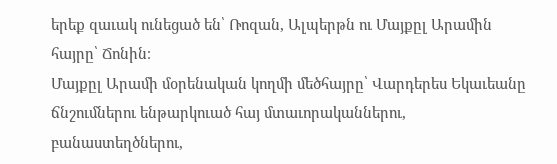երեք զաւակ ունեցած են՝ Ռոզան, Ալպերթն ու Մայքըլ Արամին հայրը՝ Ճոնին։
Մայքըլ Արամի մօրենական կողմի մեծհայրը՝ Վարդերես Եկաւեանը ճնշումներու ենթարկուած հայ մտաւորականներու, բանաստեղծներու,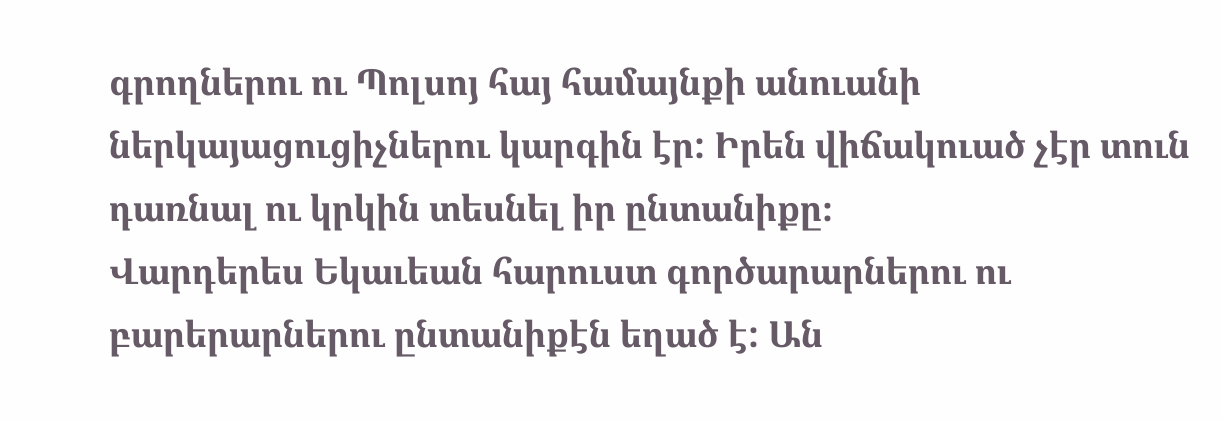գրողներու ու Պոլսոյ հայ համայնքի անուանի ներկայացուցիչներու կարգին էր: Իրեն վիճակուած չէր տուն դառնալ ու կրկին տեսնել իր ընտանիքը։
Վարդերես Եկաւեան հարուստ գործարարներու ու բարերարներու ընտանիքէն եղած է: Ան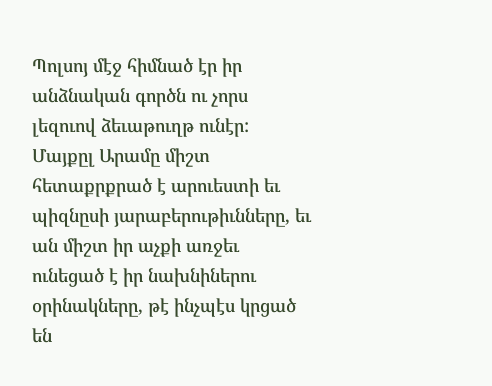Պոլսոյ մէջ հիմնած էր իր անձնական գործն ու չորս լեզուով ձեւաթուղթ ունէր:
Մայքըլ Արամը միշտ հետաքրքրած է արուեստի եւ պիզնըսի յարաբերութիւնները, եւ ան միշտ իր աչքի առջեւ ունեցած է իր նախնիներու օրինակները, թէ ինչպէս կրցած են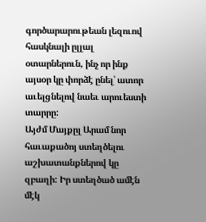գործարարութեան լեզուով հասկնալի ըլլալ օտարներուն, ինչ որ ինք այսօր կը փորձէ ընել՝ ատոր աւելցնելով նաեւ արուեստի տարրը:
Այժմ Մայքըլ Արամ նոր հաւաքածոյ ստեղծելու աշխատանքներով կը զբաղի: Իր ստեղծած ամէն մէկ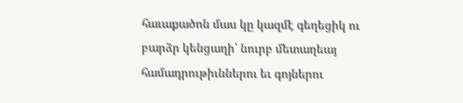հաւաքածոն մաս կը կազմէ գեղեցիկ ու բարձր կենցաղի՝ նուրբ մետաղեայ համադրութիւններու եւ գոյներու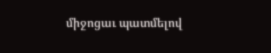միջոցաւ պատմելով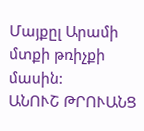Մայքըլ Արամի մտքի թռիչքի մասին:
ԱՆՈՒՇ ԹՐՈՒԱՆՑ